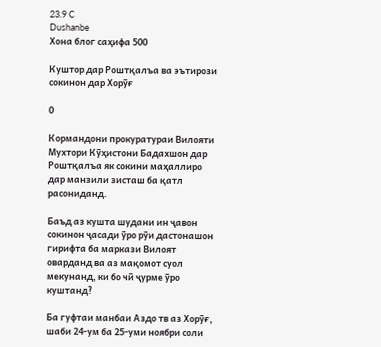23.9 C
Dushanbe
Хона блог саҳифа 500

Куштор дар Роштқалъа ва эътирози сокинон дар Хорӯғ

0

Кормандони прокуратураи Вилояти Мухтори Кӯҳистони Бадахшон дар Роштқалъа як сокини маҳаллиро дар манзили зисташ ба қатл расониданд.

Баъд аз кушта шудани ин ҷавон сокинон ҷасади ӯро рӯи дастонашон гирифта ба маркази Вилоят оварданд ва аз мақомот суол мекунанд, ки бо чӣ ҷурме ӯро куштанд?

Ба гуфтаи манбаи Аздо тв аз Хорӯғ, шаби 24-ум ба 25-уми ноябри соли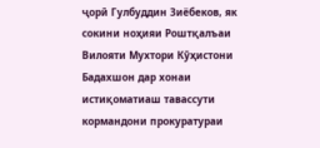ҷорӣ Гулбуддин Зиёбеков, як сокини ноҳияи Роштқалъаи Вилояти Мухтори Кӯҳистони Бадахшон дар хонаи истиқоматиаш тавассути кормандони прокуратураи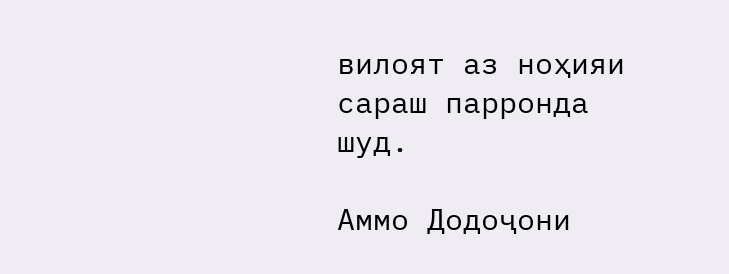вилоят аз ноҳияи сараш парронда шуд.

Аммо Додоҷони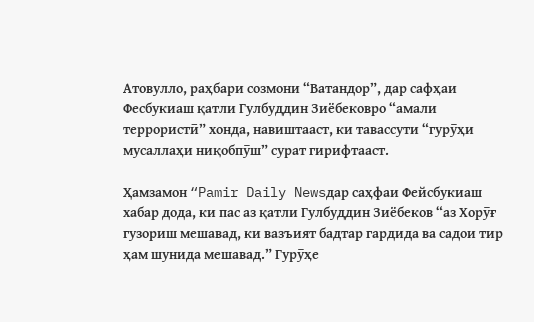Атовулло, раҳбари созмони “Ватандор”, дар сафҳаи Фесбукиаш қатли Гулбуддин Зиёбековро “амали террористӣ” хонда, навиштааст, ки тавассути “гурӯҳи мусаллаҳи ниқобпӯш” сурат гирифтааст.

Ҳамзамон “Pamir Daily Newsдар саҳфаи Фейсбукиаш хабар дода, ки пас аз қатли Гулбуддин Зиёбеков “аз Хорӯғ гузориш мешавад, ки вазъият бадтар гардида ва садои тир ҳам шунида мешавад.” Гурӯҳе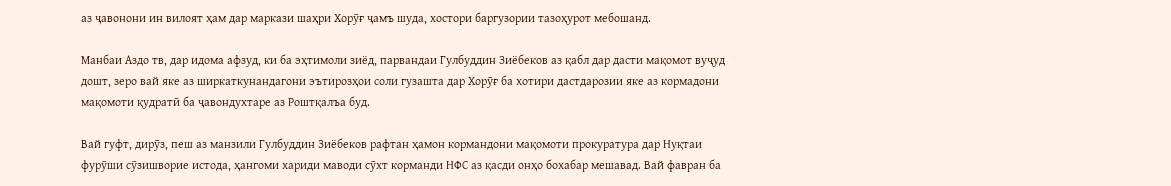аз ҷавонони ин вилоят ҳам дар маркази шаҳри Хорӯғ ҷамъ шуда, хостори баргузории тазоҳурот мебошанд.

Манбаи Аздо тв, дар идома афзуд, ки ба эҳтимоли зиёд, парвандаи Гулбуддин Зиёбеков аз қабл дар дасти мақомот вуҷуд дошт, зеро вай яке аз ширкаткунандагони эътирозҳои соли гузашта дар Хорӯғ ба хотири дастдарозии яке аз кормадони мақомоти қудратӣ ба ҷавондухтаре аз Роштқалъа буд.

Вай гуфт, дирӯз, пеш аз манзили Гулбуддин Зиёбеков рафтан ҳамон кормандони мақомоти прокуратура дар Нуқтаи фурӯши сӯзишворие истода, ҳангоми хариди маводи сӯхт корманди НФС аз қасди онҳо бохабар мешавад. Вай фавран ба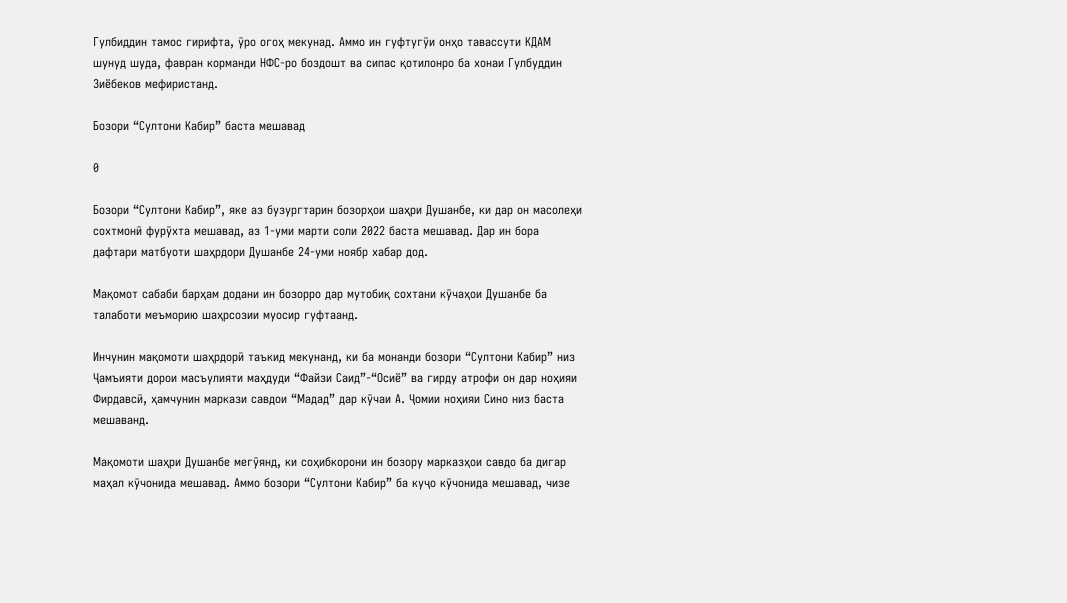Гулбиддин тамос гирифта, ӯро огоҳ мекунад. Аммо ин гуфтугӯи онҳо тавассути КДАМ шунуд шуда, фавран корманди НФС-ро боздошт ва сипас қотилонро ба хонаи Гулбуддин Зиёбеков мефиристанд.

Бозори “Султони Кабир” баста мешавад

0

Бозори “Султони Кабир”, яке аз бузургтарин бозорҳои шаҳри Душанбе, ки дар он масолеҳи сохтмонӣ фурӯхта мешавад, аз 1-уми марти соли 2022 баста мешавад. Дар ин бора дафтари матбуоти шаҳрдори Душанбе 24-уми ноябр хабар дод.

Мақомот сабаби барҳам додани ин бозорро дар мутобиқ сохтани кӯчаҳои Душанбе ба талаботи меъморию шаҳрсозии муосир гуфтаанд.

Инчунин мақомоти шаҳрдорӣ таъкид мекунанд, ки ба монанди бозори “Султони Кабир” низ Ҷамъияти дорои масъулияти маҳдуди “Файзи Саид”-“Осиё” ва гирду атрофи он дар ноҳияи Фирдавсӣ, ҳамчунин маркази савдои “Мадад” дар кӯчаи А. Ҷомии ноҳияи Сино низ баста мешаванд.

Мақомоти шаҳри Душанбе мегӯянд, ки соҳибкорони ин бозору марказҳои савдо ба дигар маҳал кӯчонида мешавад. Аммо бозори “Султони Кабир” ба куҷо кӯчонида мешавад, чизе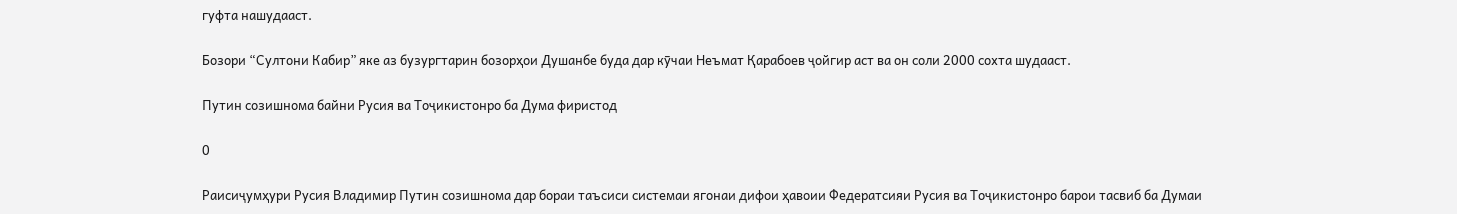гуфта нашудааст.

Бозори “Султони Кабир” яке аз бузургтарин бозорҳои Душанбе буда дар кӯчаи Неъмат Қарабоев ҷойгир аст ва он соли 2000 сохта шудааст.

Путин созишнома байни Русия ва Тоҷикистонро ба Дума фиристод

0

Раисиҷумҳури Русия Владимир Путин созишнома дар бораи таъсиси системаи ягонаи дифои ҳавоии Федератсияи Русия ва Тоҷикистонро барои тасвиб ба Думаи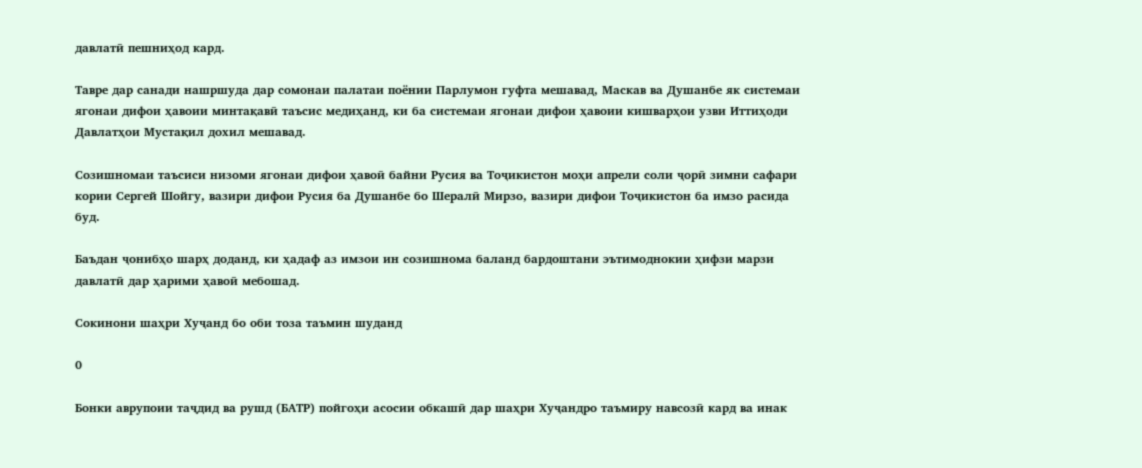давлатӣ пешниҳод кард.

Тавре дар санади нашршуда дар сомонаи палатаи поёнии Парлумон гуфта мешавад, Маскав ва Душанбе як системаи ягонаи дифои ҳавоии минтақавӣ таъсис медиҳанд, ки ба системаи ягонаи дифои ҳавоии кишварҳои узви Иттиҳоди Давлатҳои Мустақил дохил мешавад.

Созишномаи таъсиси низоми ягонаи дифои ҳавоӣ байни Русия ва Тоҷикистон моҳи апрели соли ҷорӣ зимни сафари кории Сергей Шойгу, вазири дифои Русия ба Душанбе бо Шералӣ Мирзо, вазири дифои Тоҷикистон ба имзо расида буд.

Баъдан ҷонибҳо шарҳ доданд, ки ҳадаф аз имзои ин созишнома баланд бардоштани эътимоднокии ҳифзи марзи давлатӣ дар ҳарими ҳавоӣ мебошад.

Сокинони шаҳри Хуҷанд бо оби тоза таъмин шуданд

0

Бонки аврупоии таҷдид ва рушд (БАТР) пойгоҳи асосии обкашӣ дар шаҳри Хуҷандро таъмиру навсозӣ кард ва инак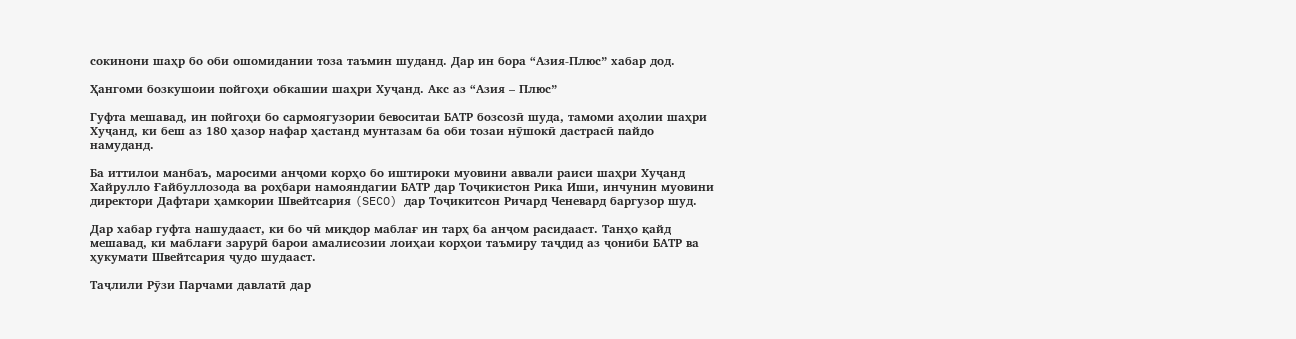сокинони шаҳр бо оби ошомидании тоза таъмин шуданд. Дар ин бора “Азия-Плюс” хабар дод.

Ҳангоми бозкушоии пойгоҳи обкашии шаҳри Хуҷанд. Акс аз “Азия – Плюс”

Гуфта мешавад, ин пойгоҳи бо сармоягузории бевоситаи БАТР бозсозӣ шуда, тамоми аҳолии шаҳри Хуҷанд, ки беш аз 180 ҳазор нафар ҳастанд мунтазам ба оби тозаи нӯшокӣ дастрасӣ пайдо намуданд.

Ба иттилои манбаъ, маросими анҷоми корҳо бо иштироки муовини аввали раиси шаҳри Хуҷанд Хайрулло Ғайбуллозода ва роҳбари намояндагии БАТР дар Тоҷикистон Рика Иши, инчунин муовини директори Дафтари ҳамкории Швейтсария (SECO) дар Тоҷикитсон Ричард Ченевард баргузор шуд.

Дар хабар гуфта нашудааст, ки бо чӣ миқдор маблағ ин тарҳ ба анҷом расидааст. Танҳо қайд мешавад, ки маблағи зарурӣ барои амалисозии лоиҳаи корҳои таъмиру таҷдид аз ҷониби БАТР ва ҳукумати Швейтсария ҷудо шудааст.

Таҷлили Рӯзи Парчами давлатӣ дар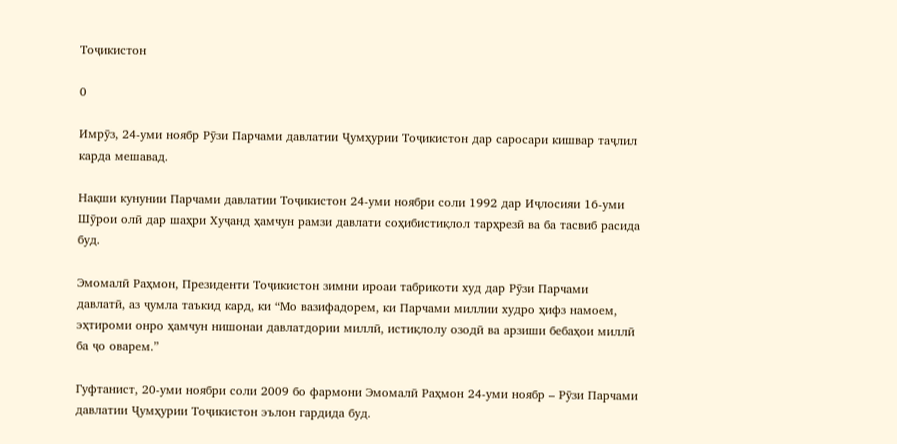Тоҷикистон

0

Имрӯз, 24-уми ноябр Рӯзи Парчами давлатии Ҷумҳурии Тоҷикистон дар саросари кишвар таҷлил карда мешавад.

Нақши кунунии Парчами давлатии Тоҷикистон 24-уми ноябри соли 1992 дар Иҷлосияи 16-уми Шӯрои олӣ дар шаҳри Хуҷанд ҳамчун рамзи давлати соҳибистиқлол тарҳрезӣ ва ба тасвиб расида буд.

Эмомалӣ Раҳмон, Президенти Тоҷикистон зимни ироаи табрикоти худ дар Рӯзи Парчами давлатӣ, аз ҷумла таъкид кард, ки “Мо вазифадорем, ки Парчами миллии худро ҳифз намоем, эҳтироми онро ҳамчун нишонаи давлатдории миллӣ, истиқлолу озодӣ ва арзиши бебаҳои миллӣ ба ҷо оварем.”

Гуфтанист, 20-уми ноябри соли 2009 бо фармони Эмомалӣ Раҳмон 24-уми ноябр – Рӯзи Парчами давлатии Ҷумҳурии Тоҷикистон эълон гардида буд.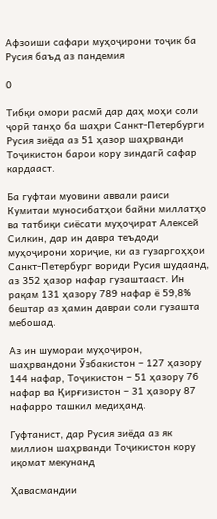Афзоиши сафари муҳоҷирони тоҷик ба Русия баъд аз пандемия

0

Тибқи омори расмӣ дар даҳ моҳи соли ҷорӣ танҳо ба шаҳри Санкт-Петербурги Русия зиёда аз 51 ҳазор шаҳрванди Тоҷикистон барои кору зиндагӣ сафар кардааст.

Ба гуфтаи муовини аввали раиси Кумитаи муносибатҳои байни миллатҳо ва татбиқи сиёсати муҳоҷират Алексей Силкин, дар ин давра теъдоди муҳоҷирони хориҷие, ки аз гузаргоҳҳои Санкт-Петербург вориди Русия шудаанд, аз 352 ҳазор нафар гузаштааст. Ин рақам 131 ҳазору 789 нафар ё 59,8% бештар аз ҳамин давраи соли гузашта мебошад.

Аз ин шумораи муҳоҷирон, шаҳрвандони Ӯзбакистон – 127 ҳазору 144 нафар, Тоҷикистон – 51 ҳазору 76 нафар ва Қирғизистон – 31 ҳазору 87 нафарро ташкил медиҳанд.

Гуфтанист, дар Русия зиёда аз як миллион шаҳрванди Тоҷикистон кору иқомат мекунанд

Ҳавасмандии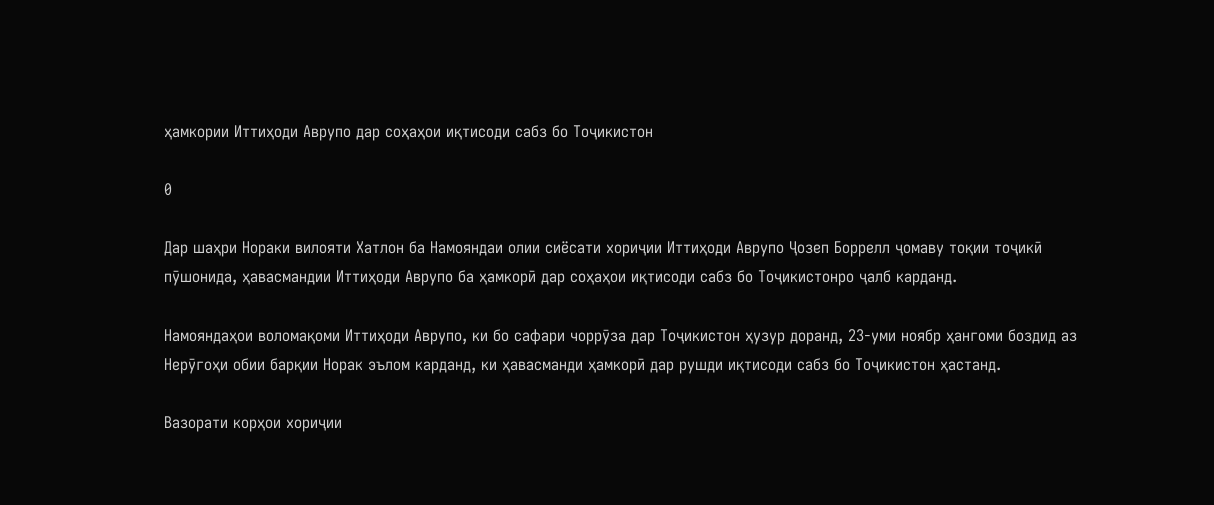ҳамкории Иттиҳоди Аврупо дар соҳаҳои иқтисоди сабз бо Тоҷикистон

0

Дар шаҳри Нораки вилояти Хатлон ба Намояндаи олии сиёсати хориҷии Иттиҳоди Аврупо Ҷозеп Боррелл ҷомаву тоқии тоҷикӣ пӯшонида, ҳавасмандии Иттиҳоди Аврупо ба ҳамкорӣ дар соҳаҳои иқтисоди сабз бо Тоҷикистонро ҷалб карданд.

Намояндаҳои воломақоми Иттиҳоди Аврупо, ки бо сафари чоррӯза дар Тоҷикистон ҳузур доранд, 23-уми ноябр ҳангоми боздид аз Нерӯгоҳи обии барқии Норак эълом карданд, ки ҳавасманди ҳамкорӣ дар рушди иқтисоди сабз бо Тоҷикистон ҳастанд.

Вазорати корҳои хориҷии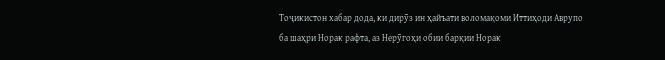Тоҷикистон хабар дода, ки дирӯз ин ҳайъати воломақоми Иттиҳоди Аврупо ба шаҳри Норак рафта, аз Нерӯгоҳи обии барқии Норак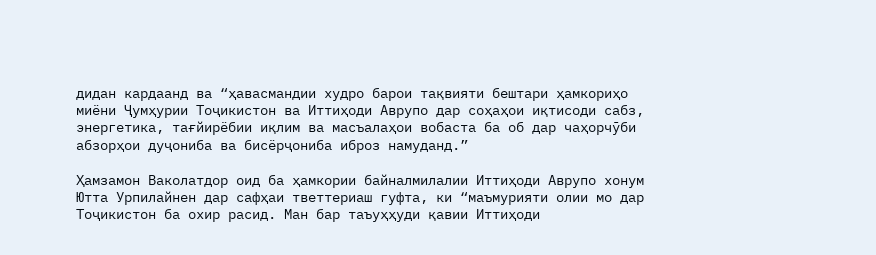дидан кардаанд ва “ҳавасмандии худро барои тақвияти бештари ҳамкориҳо миёни Ҷумҳурии Тоҷикистон ва Иттиҳоди Аврупо дар соҳаҳои иқтисоди сабз, энергетика, тағйирёбии иқлим ва масъалаҳои вобаста ба об дар чаҳорчӯби абзорҳои дуҷониба ва бисёрҷониба иброз намуданд.”

Ҳамзамон Ваколатдор оид ба ҳамкории байналмилалии Иттиҳоди Аврупо хонум Ютта Урпилайнен дар сафҳаи тветтериаш гуфта, ки “маъмурияти олии мо дар Тоҷикистон ба охир расид. Ман бар таъуҳҳуди қавии Иттиҳоди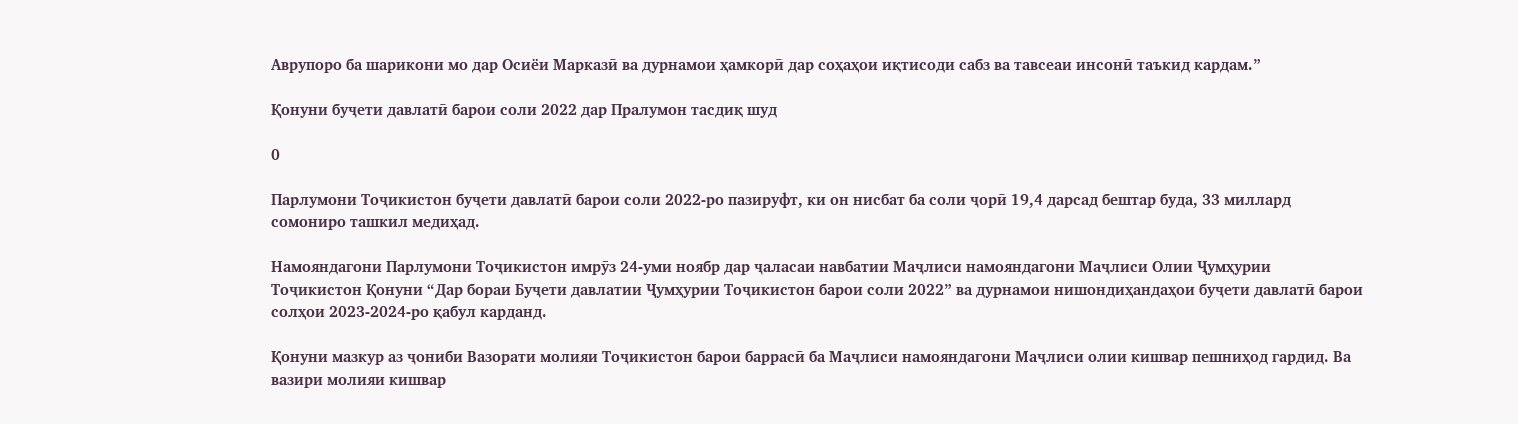Аврупоро ба шарикони мо дар Осиёи Марказӣ ва дурнамои ҳамкорӣ дар соҳаҳои иқтисоди сабз ва тавсеаи инсонӣ таъкид кардам.”

Қонуни буҷети давлатӣ барои соли 2022 дар Пралумон тасдиқ шуд

0

Парлумони Тоҷикистон буҷети давлатӣ барои соли 2022-ро пазируфт, ки он нисбат ба соли ҷорӣ 19,4 дарсад бештар буда, 33 миллард сомониро ташкил медиҳад.

Намояндагони Парлумони Тоҷикистон имрӯз 24-уми ноябр дар ҷаласаи навбатии Маҷлиси намояндагони Маҷлиси Олии Ҷумҳурии Тоҷикистон Қонуни “Дар бораи Буҷети давлатии Ҷумҳурии Тоҷикистон барои соли 2022” ва дурнамои нишондиҳандаҳои буҷети давлатӣ барои солҳои 2023-2024-ро қабул карданд.

Қонуни мазкур аз ҷониби Вазорати молияи Тоҷикистон барои баррасӣ ба Маҷлиси намояндагони Маҷлиси олии кишвар пешниҳод гардид. Ва вазири молияи кишвар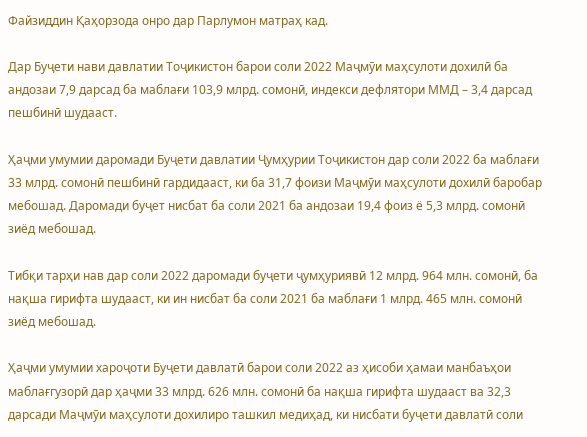Файзиддин Қаҳорзода онро дар Парлумон матраҳ кад.

Дар Буҷети нави давлатии Тоҷикистон барои соли 2022 Маҷмӯи маҳсулоти дохилӣ ба андозаи 7,9 дарсад ба маблағи 103,9 млрд. сомонӣ, индекси дефлятори ММД – 3,4 дарсад пешбинӣ шудааст.

Ҳаҷми умумии даромади Буҷети давлатии Ҷумҳурии Тоҷикистон дар соли 2022 ба маблағи 33 млрд. сомонӣ пешбинӣ гардидааст, ки ба 31,7 фоизи Маҷмӯи маҳсулоти дохилӣ баробар мебошад. Даромади буҷет нисбат ба соли 2021 ба андозаи 19,4 фоиз ё 5,3 млрд. сомонӣ зиёд мебошад.

Тибқи тарҳи нав дар соли 2022 даромади буҷети ҷумҳуриявӣ 12 млрд. 964 млн. сомонӣ, ба нақша гирифта шудааст, ки ин нисбат ба соли 2021 ба маблағи 1 млрд. 465 млн. сомонӣ зиёд мебошад.

Ҳаҷми умумии хароҷоти Буҷети давлатӣ барои соли 2022 аз ҳисоби ҳамаи манбаъҳои маблағгузорӣ дар ҳаҷми 33 млрд. 626 млн. сомонӣ ба нақша гирифта шудааст ва 32,3 дарсади Маҷмӯи маҳсулоти дохилиро ташкил медиҳад, ки нисбати буҷети давлатӣ соли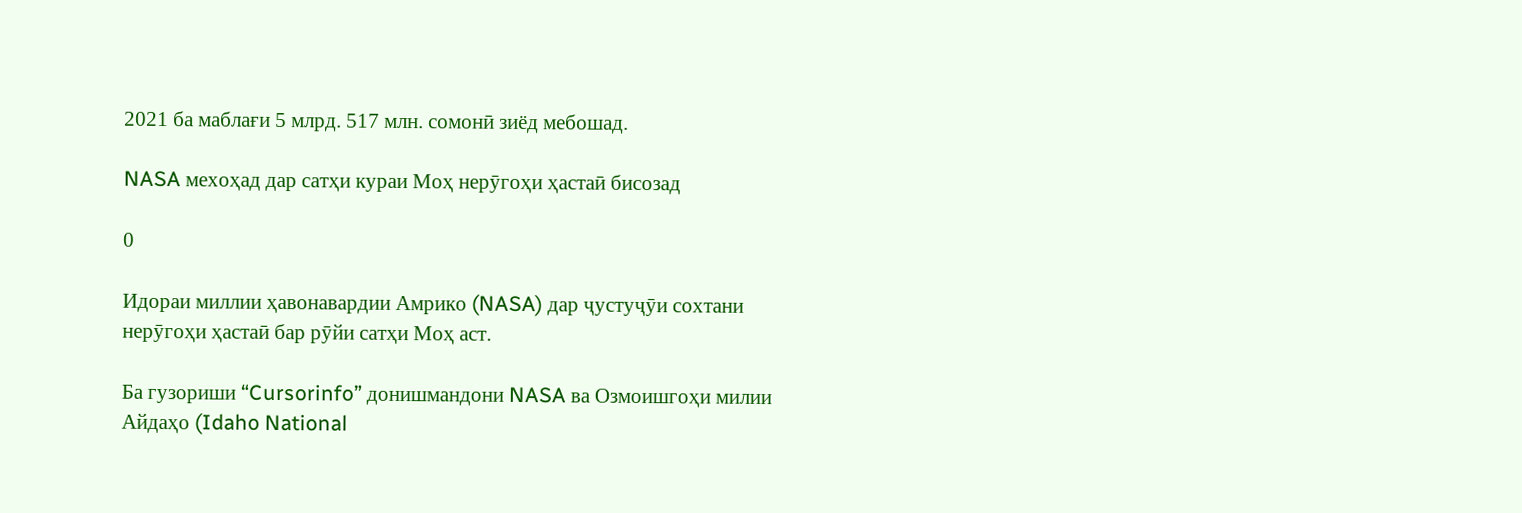2021 ба маблағи 5 млрд. 517 млн. сомонӣ зиёд мебошад.

NASA мехоҳад дар сатҳи кураи Моҳ нерӯгоҳи ҳастаӣ бисозад

0

Идораи миллии ҳавонавардии Амрико (NASA) дар ҷустуҷӯи сохтани нерӯгоҳи ҳастаӣ бар рӯйи сатҳи Моҳ аст.

Ба гузориши “Cursorinfo” донишмандони NASA ва Озмоишгоҳи милии Айдаҳо (Idaho National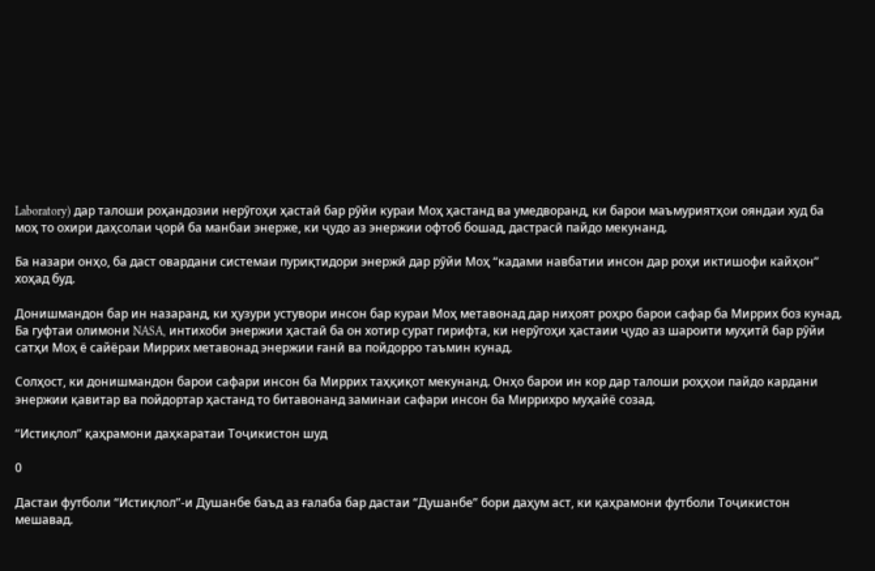Laboratory) дар талоши роҳандозии нерӯгоҳи ҳастаӣ бар рӯйи кураи Моҳ ҳастанд ва умедворанд, ки барои маъмуриятҳои ояндаи худ ба моҳ то охири даҳсолаи ҷорӣ ба манбаи энерже, ки ҷудо аз энержии офтоб бошад, дастрасӣ пайдо мекунанд.

Ба назари онҳо, ба даст овардани системаи пуриқтидори энержӣ дар рӯйи Моҳ “кадами навбатии инсон дар роҳи иктишофи кайҳон” хоҳад буд.

Донишмандон бар ин назаранд, ки ҳузури устувори инсон бар кураи Моҳ метавонад дар ниҳоят роҳро барои сафар ба Миррих боз кунад. Ба гуфтаи олимони NASA, интихоби энержии ҳастаӣ ба он хотир сурат гирифта, ки нерӯгоҳи ҳастаии ҷудо аз шароити муҳитӣ бар рӯйи сатҳи Моҳ ё сайёраи Миррих метавонад энержии ғанӣ ва пойдорро таъмин кунад.

Солҳост, ки донишмандон барои сафари инсон ба Миррих таҳқиқот мекунанд. Онҳо барои ин кор дар талоши роҳҳои пайдо кардани энержии қавитар ва пойдортар ҳастанд то битавонанд заминаи сафари инсон ба Миррихро муҳайё созад.

“Истиқлол” қаҳрамони даҳкаратаи Тоҷикистон шуд

0

Дастаи футболи “Истиқлол”-и Душанбе баъд аз ғалаба бар дастаи “Душанбе” бори даҳум аст, ки қаҳрамони футболи Тоҷикистон мешавад.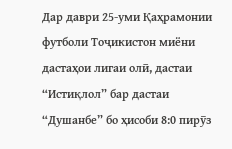Дар даври 25-уми Қаҳрамонии футболи Тоҷикистон миёни дастаҳои лигаи олӣ, дастаи “Истиқлол” бар дастаи “Душанбе” бо ҳисоби 8:0 пирӯз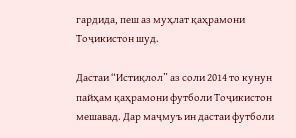гардида, пеш аз муҳлат қаҳрамони Тоҷикистон шуд.

Дастаи “Истиқлол” аз соли 2014 то кунун пайҳам қаҳрамони футболи Тоҷикистон мешавад. Дар маҷмуъ ин дастаи футболи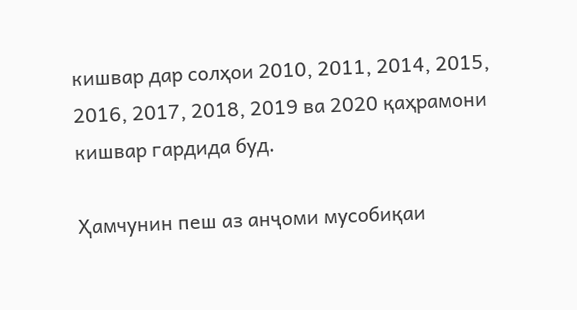кишвар дар солҳои 2010, 2011, 2014, 2015, 2016, 2017, 2018, 2019 ва 2020 қаҳрамони кишвар гардида буд.

Ҳамчунин пеш аз анҷоми мусобиқаи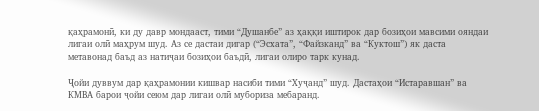қаҳрамонӣ, ки ду давр мондааст, тими “Душанбе” аз ҳаққи иштирок дар бозиҳои мавсими ояндаи лигаи олӣ маҳрум шуд. Аз се дастаи дигар (“Эсхата”, “Файзканд” ва “Куктош”) як даста метавонад баъд аз натиҷаи бозиҳои баъдӣ, лигаи олиро тарк кунад.

Ҷойи дуввум дар қаҳрамонии кишвар насиби тими “Хуҷанд” шуд. Дастаҳои “Истаравшан” ва КМВА барои ҷойи сеюм дар лигаи олӣ мубориза мебаранд.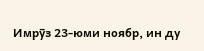Имрӯз 23-юми ноябр, ин ду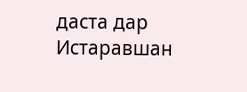даста дар Истаравшан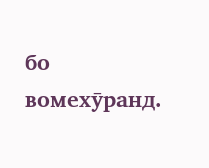бо вомехӯранд.